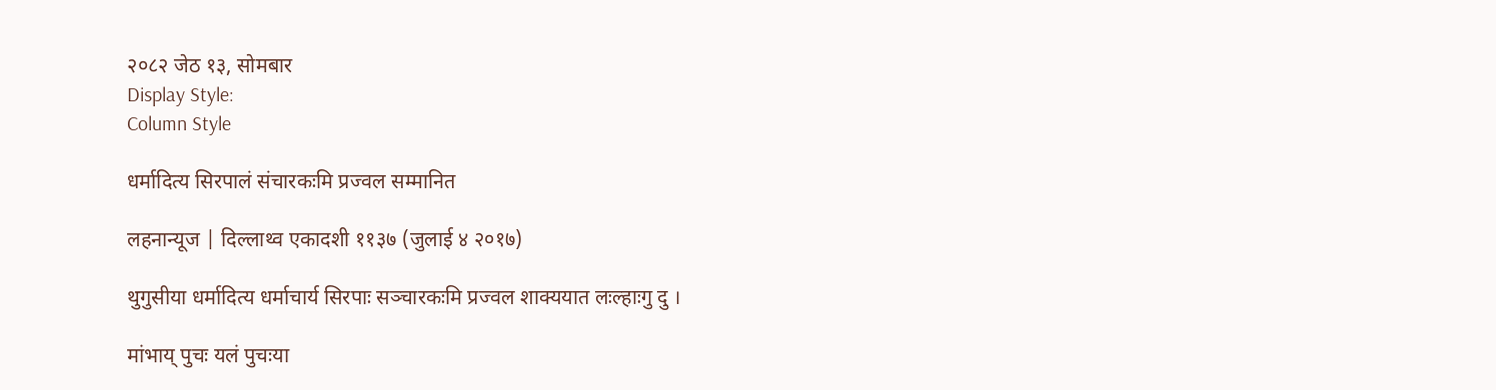२०८२ जेठ १३, सोमबार
Display Style:
Column Style

धर्मादित्य सिरपालं संचारकःमि प्रज्वल सम्मानित

लहनान्यूज | दिल्लाथ्व एकादशी ११३७ (जुलाई ४ २०१७)

थुगुसीया धर्मादित्य धर्माचार्य सिरपाः सञ्चारकःमि प्रज्वल शाक्ययात लःल्हाःगु दु ।

मांभाय् पुचः यलं पुचःया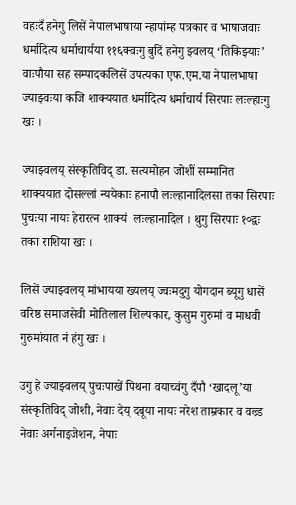वहःदँ हनेगु लिसें नेपालभाषाया न्हापांम्ह पत्रकार व भाषाजवाः धर्मादित्य धर्माचार्यया ११६क्वःगु बुदिं हनेगु झ्वलय् ‘तिकिझ्याः’ वाःपौया सह सम्पादकलिसें उपत्यका एफ.एम.या नेपालभाषा ज्याझ्वःया कजि शाक्ययात धर्मादित्य धर्माचार्य सिरपाः लःल्हाःगु खः ।

ज्याझ्वलय् संस्कृतिविद् डा. सत्यमोहन जोशीं सम्मानित शाक्ययात दोसल्लां न्ययेकाः हनापौ लःल्हानादिलसा तका सिरपाः पुचःया नायः हेरारत्न शाक्यं  लःल्हानादिल । थुगु सिरपाः १०द्वः तका राशिया खः ।

लिसें ज्याझ्वलय् मांभायया ख्यलय् ज्वःमदुगु योगदान ब्यूगु धासें वरिष्ठ समाजसेवी मोतिलाल शिल्पकार, कुसुम गुरुमां व माधवी गुरुमांयात नं हंगु खः ।

उगु हे ज्याझ्वलय् पुचःपाखें पिथना वयाच्वंगु दँपौ ‘खादलू’या संस्कृतिविद् जोशी, नेवाः देय् दबूया नायः नरेश ताम्रकार व वल्र्ड नेवाः अर्गनाइजेशन, नेपाः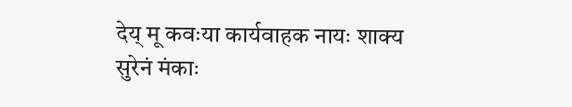देय् मू कवःया कार्यवाहक नायः शाक्य सुरेनं मंकाः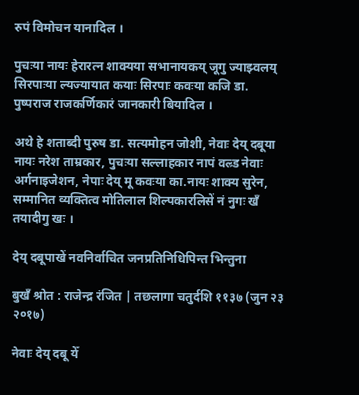रुपं विमोचन यानादिल ।

पुचःया नायः हेरारत्न शाक्यया सभानायकय् जूगु ज्याझ्वलय् सिरपाःया ल्यज्यायात कयाः सिरपाः कवःया कजि डा. पुष्पराज राजकर्णिकारं जानकारी बियादिल ।

अथे हे शताब्दी पुरुष डा. सत्यमोहन जोशी, नेवाः देय् दबूया नायः नरेश ताम्रकार, पुचःया सल्लाहकार नापं वल्र्ड नेवाः अर्गनाइजेशन, नेपाः देय् मू कवःया का.नायः शाक्य सुरेन, सम्मानित व्यक्तित्व मोतिलाल शिल्पकारलिसें नं नुगः खँ तयादीगु खः ।

देय् दबूपाखें नवनिर्वाचित जनप्रतिनिधिपिन्त भिन्तुना

बुखँ श्रोत : राजेन्द्र रंजित | तछलागा चतुर्दशि ११३७ (जुन २३ २०१७)

नेवाः देय् दबू येँ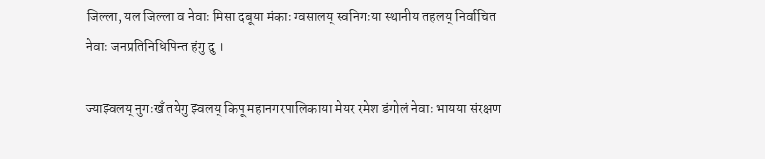जिल्ला, यल जिल्ला व नेवाः मिसा दबूया मंकाः ग्वसालय् स्वनिगःया स्थानीय तहलय् निर्वाचित नेवाः जनप्रतिनिधिपिन्त हंगु दु ।

ज्याझ्वलय् नुगःखँ तयेगु झ्वलय् किपू महानगरपालिकाया मेयर रमेश डंगोलं नेवाः भायया संरक्षण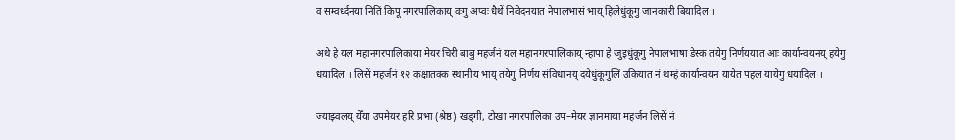व सम्वर्ध्दनया नितिं किपू नगरपालिकाय् वःगु अप्वः धैथें निवेदनयात नेपालभासं भाय् हिलेधुंकूगु जानकारी बियादिल ।

अथे हे यल महानगरपालिकाया मेयर चिरी बाबु महर्जनं यल महानगरपालिकाय् न्हापा हे जुइधुंकूगु नेपालभाषा डेस्क तयेगु निर्णययात आः कार्यान्वयनय् हयेगु धयादिल । लिसें महर्जनं १२ कक्षातक्क स्थानीय भाय् तयेगु निर्णय संविधानय् दयेधुंकूगुलिं उकियात नं थम्हं कार्यान्वयन यायेत पहल यायेगु धयादिल ।

ज्याझ्वलय् येँया उपमेयर हरि प्रभा (श्रेष्ठ) खड्गी, टोखा नगरपालिका उप–मेयर ज्ञानमाया महर्जन लिसें नं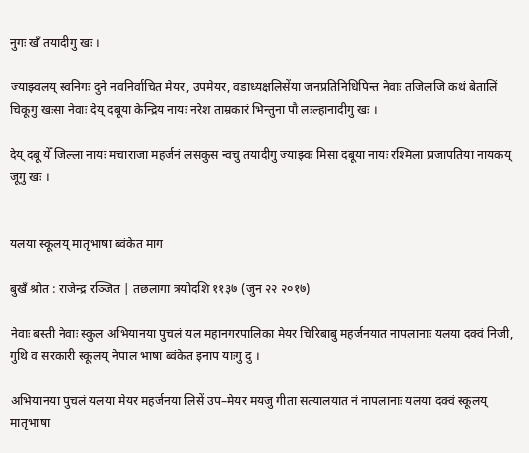नुगः खँ तयादीगु खः ।

ज्याझ्वलय् स्वनिगः दुने नवनिर्वाचित मेयर, उपमेयर, वडाध्यक्षलिसेंया जनप्रतिनिधिपिन्त नेवाः तजिलजि कथं बेतालिं चिकूगु खःसा नेवाः देय् दबूया केन्द्रिय नायः नरेश ताम्रकारं भिन्तुना पौ लःल्हानादीगु खः ।

देय् दबू येँ जिल्ला नायः मचाराजा महर्जनं लसकुस न्वचु तयादीगु ज्याझ्वः मिसा दबूया नायः रश्मिला प्रजापतिया नायकय् जूगु खः ।


यलया स्कूलय् मातृभाषा ब्वंकेत माग

बुखँ श्रोत : राजेन्द्र रञ्जित | तछलागा त्रयोदशि ११३७ (जुन २२ २०१७)

नेवाः बस्ती नेवाः स्कुल अभियानया पुचलं यल महानगरपालिका मेयर चिरिबाबु महर्जनयात नापलानाः यलया दक्वं निजी, गुथि व सरकारी स्कूलय् नेपाल भाषा ब्वंकेत इनाप याःगु दु ।

अभियानया पुचलं यलया मेयर महर्जनया लिसें उप–मेयर मयजु गीता सत्यालयात नं नापलानाः यलया दक्वं स्कूलय् मातृभाषा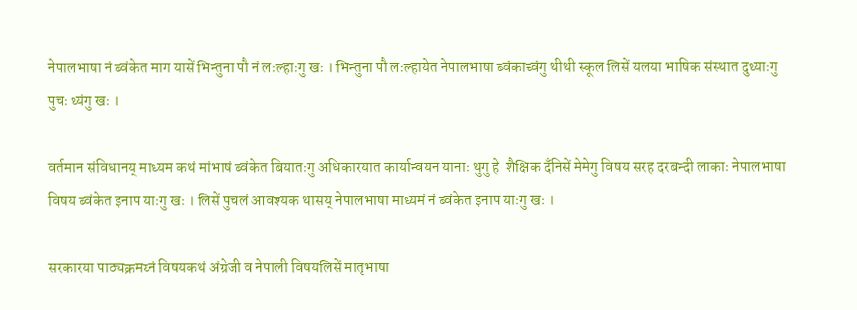नेपालभाषा नं ब्वंकेत माग यासें भिन्तुना पौ नं लःल्हाःगु खः । भिन्तुना पौ लःल्हायेत नेपालभाषा ब्वंकाच्वंगु थीथी स्कूल लिसें यलया भाषिक संस्थात दुथ्याःगु पुचः थ्यंगु खः ।

वर्तमान संविधानय् माध्यम कथं मांभाषं ब्वंकेत बियातःगु अधिकारयात कार्यान्वयन यानाः थुगु हे  शैक्षिक दँनिसें मेमेगु विषय सरह दरबन्दी लाकाः नेपालभाषा विषय ब्वंकेत इनाप याःगु खः । लिसें पुचलं आवश्यक थासय् नेपालभाषा माध्यमं नं ब्वंकेत इनाप याःगु खः ।

सरकारया पाठ्यक्रमय्नं विषयकथं अंग्रेजी व नेपाली विषयलिसें मातृभाषा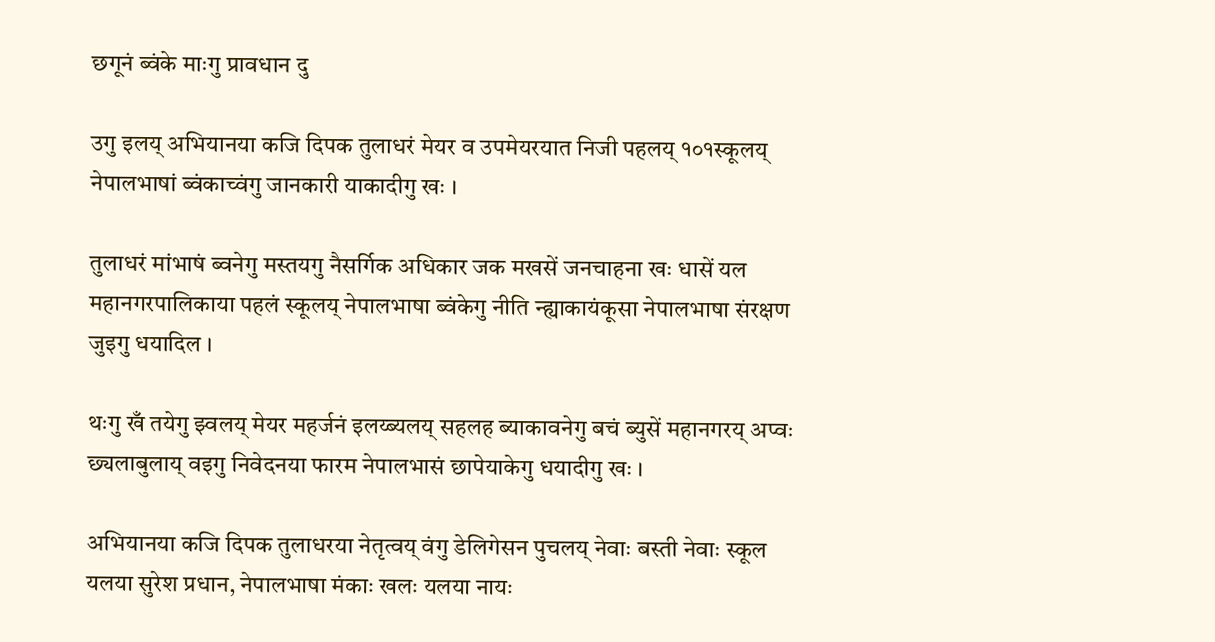छगूनं ब्वंके माःगु प्रावधान दु

उगु इलय् अभियानया कजि दिपक तुलाधरं मेयर व उपमेयरयात निजी पहलय् १०१स्कूलय् नेपालभाषां ब्वंकाच्वंगु जानकारी याकादीगु खः ।

तुलाधरं मांभाषं ब्वनेगु मस्तयगु नैसर्गिक अधिकार जक मखसें जनचाहना खः धासें यल महानगरपालिकाया पहलं स्कूलय् नेपालभाषा ब्वंकेगु नीति न्ह्याकायंकूसा नेपालभाषा संरक्षण जुइगु धयादिल ।

थःगु खँ तयेगु झ्वलय् मेयर महर्जनं इलय्ब्यलय् सहलह ब्याकावनेगु बचं ब्युसें महानगरय् अप्वः छ्यलाबुलाय् वइगु निवेदनया फारम नेपालभासं छापेयाकेगु धयादीगु खः ।

अभियानया कजि दिपक तुलाधरया नेतृत्वय् वंगु डेलिगेसन पुचलय् नेवाः बस्ती नेवाः स्कूल यलया सुरेश प्रधान, नेपालभाषा मंकाः खलः यलया नायः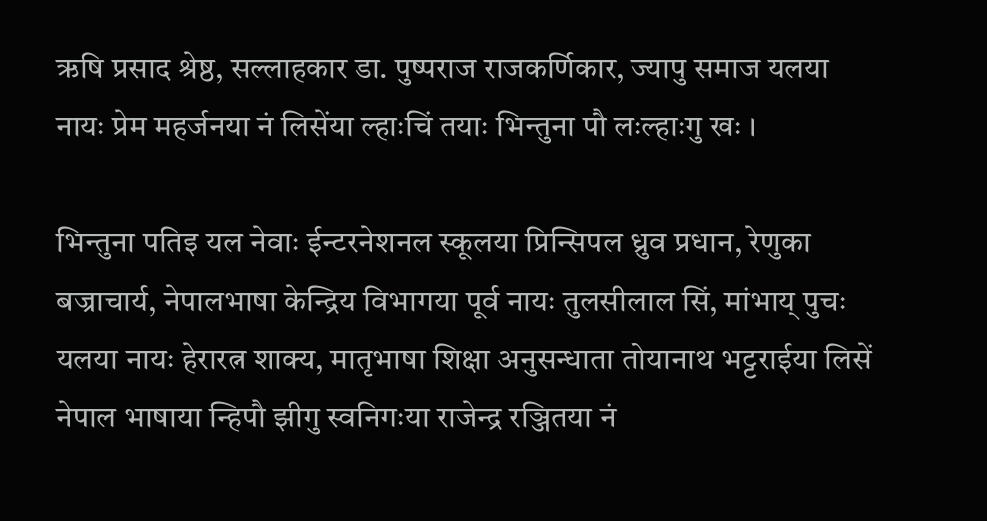ऋषि प्रसाद श्रेष्ठ, सल्लाहकार डा. पुष्पराज राजकर्णिकार, ज्यापु समाज यलया नायः प्रेम महर्जनया नं लिसेंया ल्हाःचिं तयाः भिन्तुना पौ लःल्हाःगु खः ।

भिन्तुना पतिइ यल नेवाः ईन्टरनेशनल स्कूलया प्रिन्सिपल ध्रुव प्रधान, रेणुका बज्राचार्य, नेपालभाषा केन्द्रिय विभागया पूर्व नायः तुलसीलाल सिं, मांभाय् पुचः यलया नायः हेरारत्न शाक्य, मातृभाषा शिक्षा अनुसन्धाता तोयानाथ भट्टराईया लिसें नेपाल भाषाया न्हिपौ झीगु स्वनिगःया राजेन्द्र रञ्जितया नं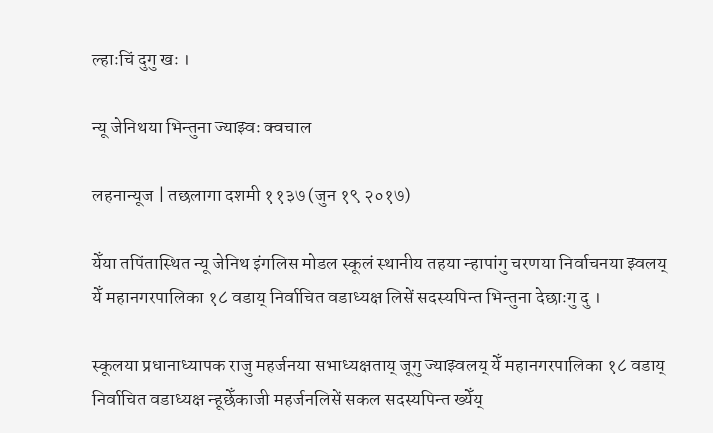ल्हाःचिं दुगु खः ।

न्यू जेनिथया भिन्तुना ज्याझ्वः क्वचाल

लहनान्यूज | तछलागा दशमी ११३७ (जुन १९ २०१७)

येँया तपिंतास्थित न्यू जेनिथ इंगलिस मोडल स्कूलं स्थानीय तहया न्हापांगु चरणया निर्वाचनया झ्वलय् येँ महानगरपालिका १८ वडाय् निर्वाचित वडाध्यक्ष लिसें सदस्यपिन्त भिन्तुना देछाःगु दु ।

स्कूलया प्रधानाध्यापक राजु महर्जनया सभाध्यक्षताय् जूगु ज्याझ्वलय् येँ महानगरपालिका १८ वडाय् निर्वाचित वडाध्यक्ष न्हूछेँकाजी महर्जनलिसें सकल सदस्यपिन्त ख्येँय्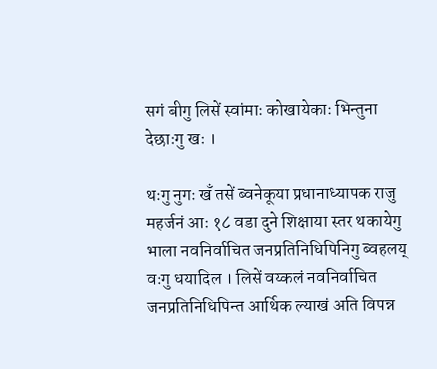सगं बीगु लिसें स्वांमाः कोखायेकाः भिन्तुना देछाःगु खः ।

थःगु नुगः खँ तसें ब्वनेकूया प्रधानाध्यापक राजु महर्जनं आः १८ वडा दुने शिक्षाया स्तर थकायेगु भाला नवनिर्वाचित जनप्रतिनिधिपिनिगु ब्वहलय् वःगु धयादिल । लिसें वय्कलं नवनिर्वाचित जनप्रतिनिधिपिन्त आर्थिक ल्याखं अति विपन्न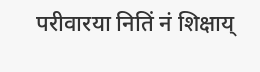परीवारया नितिं नं शिक्षाय्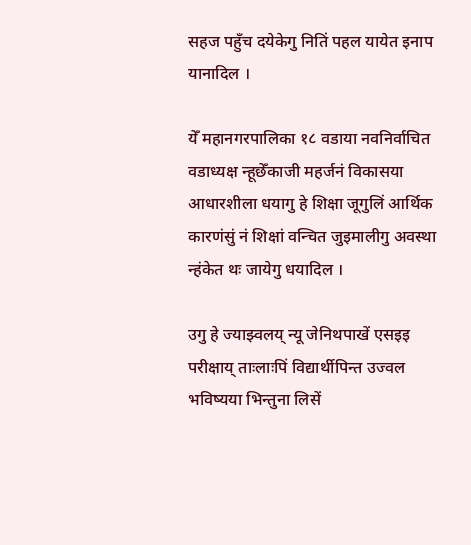सहज पहुँच दयेकेगु नितिं पहल यायेत इनाप यानादिल ।

येँ महानगरपालिका १८ वडाया नवनिर्वाचित वडाध्यक्ष न्हूछेँकाजी महर्जनं विकासया आधारशीला धयागु हे शिक्षा जूगुलिं आर्थिक कारणंसुं नं शिक्षां वन्चित जुइमालीगु अवस्था न्हंकेत थः जायेगु धयादिल ।

उगु हे ज्याझ्वलय् न्यू जेनिथपाखें एसइइ परीक्षाय् ताःलाःपिं विद्यार्थीपिन्त उज्वल भविष्यया भिन्तुना लिसें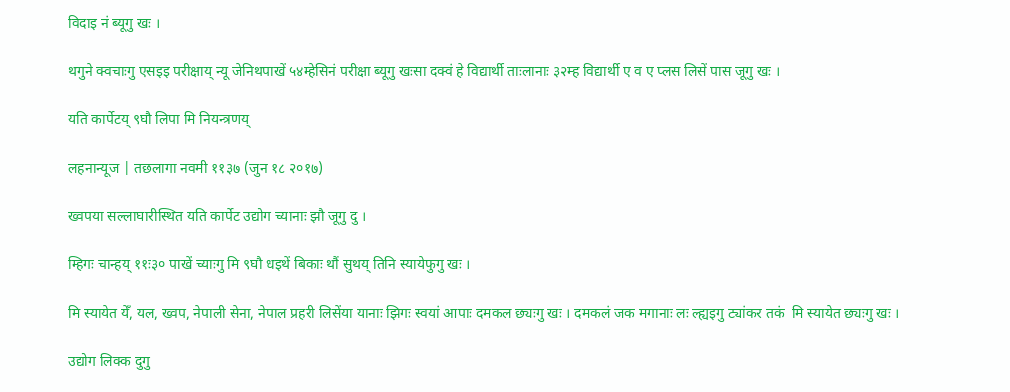विदाइ नं ब्यूगु खः ।

थगुने क्वचाःगु एसइइ परीक्षाय् न्यू जेनिथपाखें ५४म्हेसिनं परीक्षा ब्यूगु खःसा दक्वं हे विद्यार्थी ताःलानाः ३२म्ह विद्यार्थी ए व ए प्लस लिसें पास जूगु खः ।

यति कार्पेटय् ९घौ लिपा मि नियन्त्रणय्

लहनान्यूज | तछलागा नवमी ११३७ (जुन १८ २०१७)

ख्वपया सल्लाघारीस्थित यति कार्पेट उद्योग च्यानाः झौ जूगु दु ।

म्हिगः चान्हय् ११ः३० पाखें च्याःगु मि ९घौ धइथें बिकाः थौं सुथय् तिनि स्यायेफुगु खः ।

मि स्यायेत येँ, यल, ख्वप, नेपाली सेना, नेपाल प्रहरी लिसेंया यानाः झिगः स्वयां आपाः दमकल छ्यःगु खः । दमकलं जक मगानाः लः ल्ह्यइगु ट्यांकर तकं  मि स्यायेत छ्यःगु खः ।

उद्योग लिक्क दुगु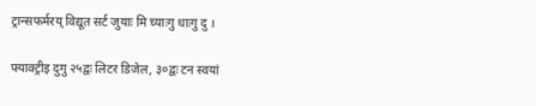ट्रान्सफर्मरय् विद्यूत सर्ट जुयाः मि च्याःगु धाःगु दु ।

फ्याक्ट्रीइ दुगु २५द्वः लिटर डिजेल, ३०द्वः टन स्वयां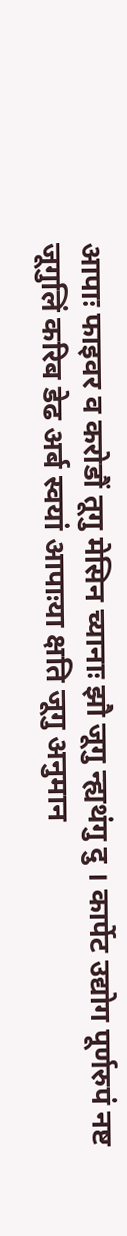आपाः फाइवर व करोडौं तूगु मेसिन च्यानाः झौ जूगु न्ह्यथंगु दु । कार्पेट उद्योग पूर्णरुपं नष्ट जूगुलिं करिब डेढ अर्ब स्वयां आपाःया क्षति जूगु अनुमान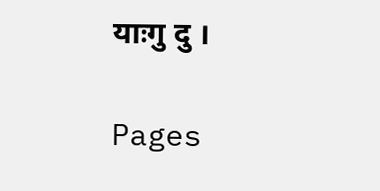याःगु दु ।

Pages